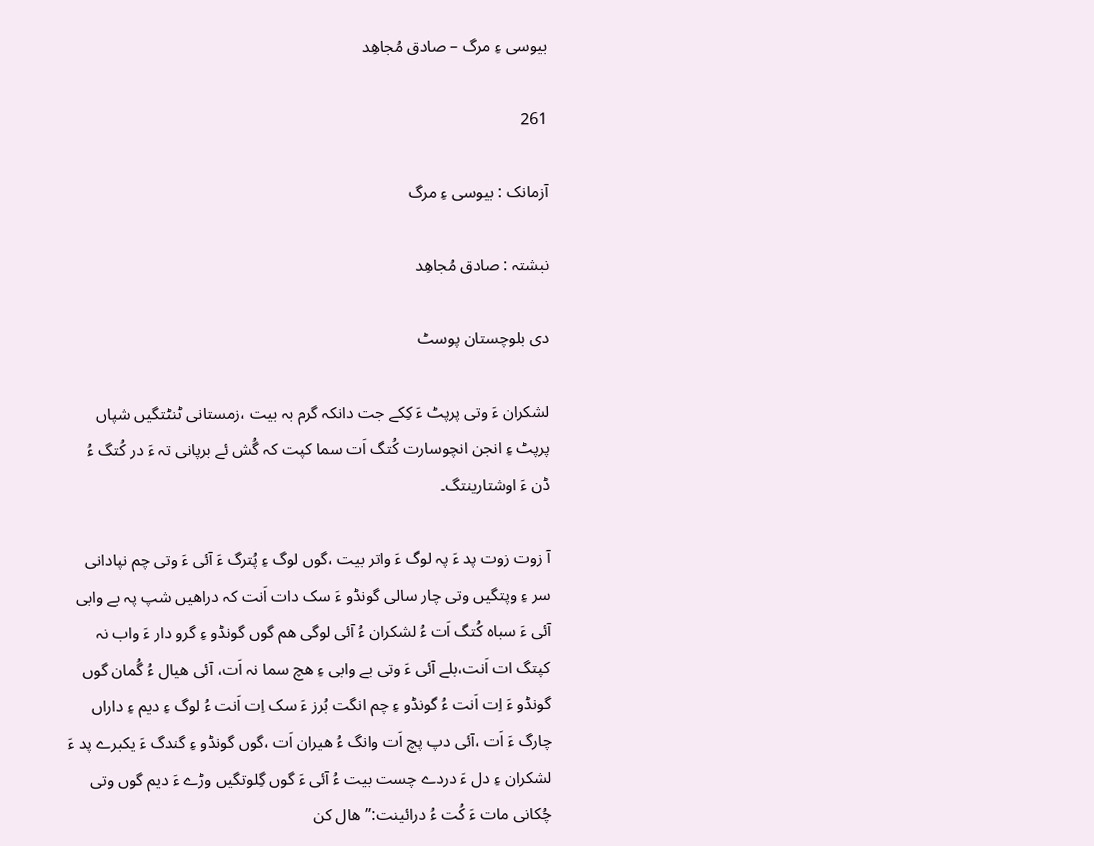بیوسی ءِ مرگ – صادق مُجاھِد

261

آزمانک : بیوسی ءِ مرگ

نبشتہ : صادق مُجاھِد

دی بلوچستان پوسٹ

لشکران ءَ وتی پرپٹ ءَ کِکے جت دانکہ گرم بہ بیت ،زمستانی ٹنٹتگیں شپاں پرپٹ ءِ انجن انچوسارت کُتگ اَت سما کپت کہ گُش ئے برپانی تہ ءَ در کُتگ ءُ ڈن ءَ اوشتارینتگ۔

آ زوت زوت پد ءَ پہ لوگ ءَ واتر بیت ،گوں لوگ ءِ پُترگ ءَ آئی ءَ وتی چم نپادانی سر ءِ وپتگیں وتی چار سالی گونڈو ءَ سک دات اَنت کہ دراھیں شپ پہ بے وابی آئی ءَ سباہ کُتگ اَت ءُ لشکران ءُ آئی لوگی ھم گوں گونڈو ءِ گرو دار ءَ واب نہ کپتگ ات اَنت،بلے آئی ءَ وتی بے وابی ءِ ھچ سما نہ اَت، آئی ھیال ءُ گُمان گوں گونڈو ءَ اِت اَنت ءُ گونڈو ءِ چم انگت بُرز ءَ سک اِت اَنت ءُ لوگ ءِ دیم ءِ داراں چارگ ءَ اَت ،آئی دپ پچ اَت وانگ ءُ ھیران اَت ،گوں گونڈو ءِ گندگ ءَ یکبرے پد ءَ لشکران ءِ دل ءَ دردے چست بیت ءُ آئی ءَ گوں گِلوتگیں وڑے ءَ دیم گوں وتی چُکانی مات ءَ کُت ءُ درائینت:”ھال کن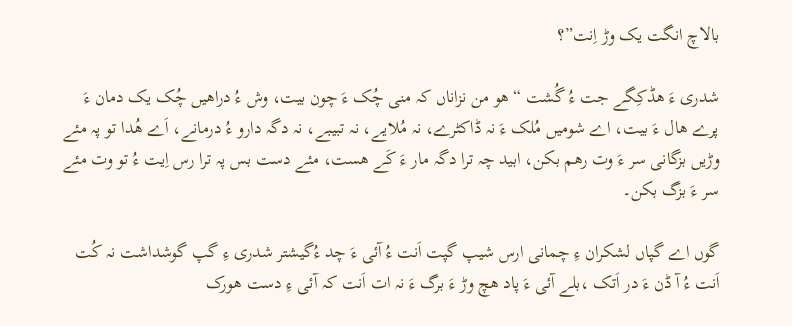بالاچ انگت یک وڑ اِنت”؟

شدری ءَ ھڈکِگے جت ءُ گُشت “ھو من نزاناں کہ منی چُک ءَ چون بیت، وش ءُ دراھیں چُک یک دمان ءَ پرے ھال ءَ بیت، اے شومیں مُلک ءَ نہ ڈاکٹرے، نہ مُلایے، نہ تبیبے، نہ دگہ دارو ءُ درمانے، اَے ھُدا تو پہ مئے وڑیں بزگانی سر ءَ وت رھم بکن، ابید چہ ترا دگہ مار ءَ کَے ھست، مئے دست بس پہ ترا رس اِیت ءُ تو وت مئے سر ءَ بزگ بکن۔

گوں اے گپاں لشکران ءِ چمانی ارس شیپ گپت اَنت ءُ آئی ءَ چد ءُگیشتر شدری ءِ گپ گوشداشت نہ کُت اَنت ءُ آ ڈن ءَ در اَتک ،بلے آئی ءَ پاد ھچ وڑ ءَ برگ ءَ نہ ات اَنت کہ آئی ءِ دست ھورک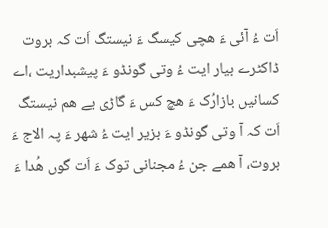اَت ءُ آئی ءَ ھچی کیسگ ءَ نیستگ اَت کہ بروت ڈاکٹرے بیار ایت ءُ وتی گونڈو ءَ پیشبداریت ،اے کسانیں بازارُک ءَ ھچ کس ءَ گاڑی یے ھم نیستگ اَت کہ آ وتی گونڈو ءَ بزیر ایت ءُ شھر ءَ پہ الاج ءَ بروت، آ ھمے جن ءُ مجنانی توک ءَ اَت گوں ھُدا ءَ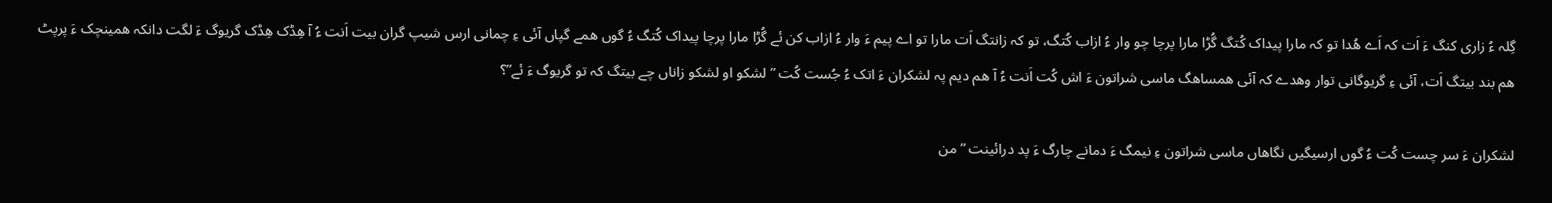گِلہ ءُ زاری کنگ ءَ اَت کہ اَے ھُدا تو کہ مارا پیداک کُتگ گُڑا مارا پرچا چو وار ءُ ازاب کُتگ، تو کہ زانتگ اَت مارا تو اے پیم ءَ وار ءُ ازاب کن ئے گُڑا مارا پرچا پیداک کُتگ ءُ گوں ھمے گپاں آئی ءِ چمانی ارس شیپ گران بیت اَنت ءُ آ ھِڈک ھِڈک گریوگ ءَ لگت دانکہ ھمینچک ءَ پرپٹ ھم بند بیتگ اَت، آئی ءِ گریوگانی توار وھدے کہ آئی ھمساھگ ماسی شراتون ءَ اش کُت اَنت ءُ آ ھم دیم پہ لشکران ءَ اتک ءُ جُست کُت ” لشکو او لشکو زاناں چے بیتگ کہ تو گریوگ ءَ ئے”؟

لشکران ءَ سر چست کُت ءُ گوں ارسیگیں نگاھاں ماسی شراتون ءِ نیمگ ءَ دمانے چارگ ءَ پد درائینت ” من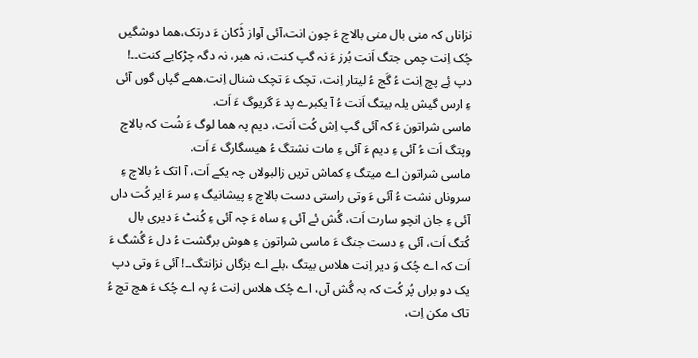نزاناں کہ منی بال منی بالاچ ءَ چون انت،آئی آواز ڈَکان ءَ درتک،ھما دوشگیں چُک اِنت چمی جتگ اَنت بُرز ءَ نہ گپ کنت، نہ ھبر، نہ دگہ چڑکایے کنت۔۔! دپ ئِے پچ اِنت ءُ گَج ءُ لیتار اِنت، تچک ءَ تچک شنال اِنت.ھمے گپاں گوں آئی ءِ ارس گیش یلہ بیتگ اَنت ءُ آ یکبرے پد ءَ گریوگ ءَ اَت.
ماسی شراتون ءَ کہ آئی گپ اِش کُت اَنت، دیم پہ ھما لوگ ءَ شُت کہ بالاچ وپتگ اَت ءُ آئی ءِ دیم ءَ آئی ءِ مات نشتگ ءُ ھیسگارگ ءَ اَت.
ماسی شراتون اے میتگ ءِ کماش تریں زالبولاں چہ یکے اَت، آ اتک ءُ بالاچ ءِ سروناں نشت ءُ آئی ءَ وتی راستی دست بالاچ ءِ پیشانیگ ءِ سر ءَ ایر کُت داں آئی ءِ جان انچو سارت اَت، گُش ئے آئی ءِ ساہ ءَ چہ آئی ءِ کُنٹ ءَ دیری بال کُتگ اَت، آئی ءِ دست جنگ ءَ ماسی شراتون ءِ ھوش برگشت ءُ دل ءَ گُشگ ءَ اَت کہ اے چُک وَ دیر اِنت ھلاس بیتگ ،بلے اے بزگاں نزانتگ۔۔! آئی ءَ وتی دپ یک دو براں پُر کُت کہ بہ گُش آں، اے چُک ھلاس اِنت ءُ پہ اے چُک ءَ ھچ تچ ءُ تاک مکن اِت،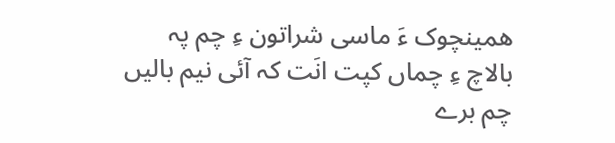ھمینچوک ءَ ماسی شراتون ءِ چم پہ بالاچ ءِ چماں کپت انَت کہ آئی نیم بالیں چم برے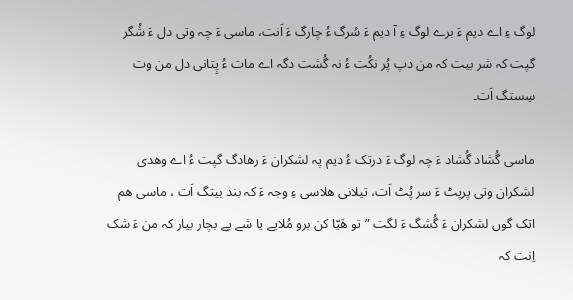لوگ ءِ اے دیم ءَ برے لوگ ءِ آ دیم ءَ سُرگ ءُ چارگ ءَ اَنت، ماسی ءَ چہ وتی دل ءَ شُگر گپت کہ شر بیت کہ من دپ پُر نکُت ءُ نہ گُشت دگہ اے مات ءُ پِتانی دل من وت سِستگ اَت۔

ماسی گُشاد گُشاد ءَ چہ لوگ ءَ درتک ءُ دیم پہ لشکران ءَ رھادگ گپت ءُ اے وھدی لشکران وتی پرپٹ ءَ سر پُٹ اَت، تیلانی ھلاسی ءِ وجہ ءَ کہ بند بیتگ اَت ، ماسی ھم اتک گوں لشکران ءَ گُشگ ءَ لگت ” تو ھَیّا کن برو مُلایے یا شے یے بچار بیار کہ من ءَ شک اِنت کہ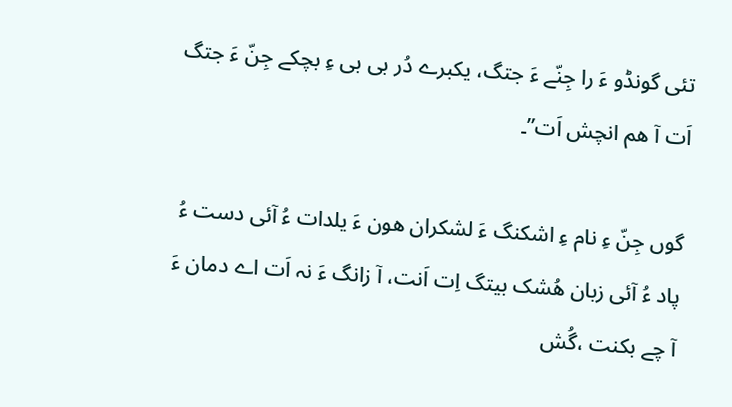تئی گونڈو ءَ را جِنّے ءَ جتگ، یکبرے دُر بی بی ءِ بچکے جِنّ ءَ جتگ اَت آ ھم انچش اَت”۔

گوں جِنّ ءِ نام ءِ اشکنگ ءَ لشکران ھون ءَ یلدات ءُ آئی دست ءُ پاد ءُ آئی زبان ھُشک بیتگ اِت اَنت، آ زانگ ءَ نہ اَت اے دمان ءَ آ چے بکنت ،گُش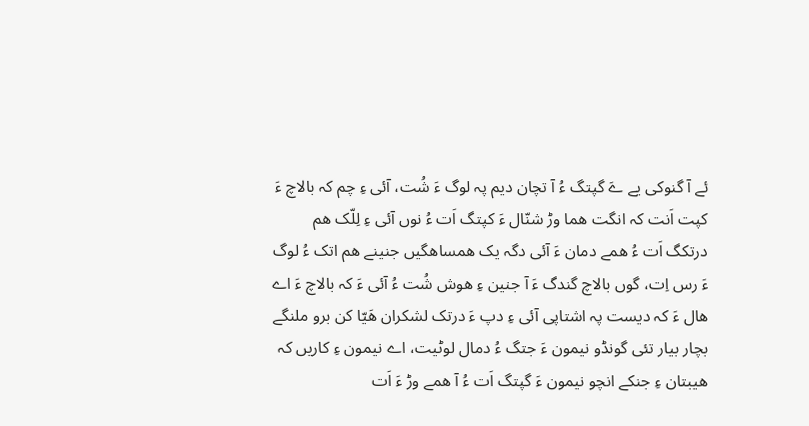ئے آ گنوکی یے ےَ گپتگ ءُ آ تچان دیم پہ لوگ ءَ شُت، آئی ءِ چم کہ بالاچ ءَ کپت اَنت کہ انگت ھما وڑ شنّال ءَ کپتگ اَت ءُ نوں آئی ءِ لِلّک ھم درتکگ اَت ءُ ھمے دمان ءَ آئی دگہ یک ھمساھگیں جنینے ھم اتک ءُ لوگ ءَ رس اِت، گوں بالاچ گندگ ءَ آ جنین ءِ ھوش شُت ءُ آئی ءَ کہ بالاچ ءَ اے ھال ءَ کہ دیست پہ اشتاپی آئی ءِ دپ ءَ درتک لشکران ھَیّا کن برو ملنگے بچار بیار تئی گونڈو نیمون ءَ جتگ ءُ دمال لوٹیت، اے نیمون ءِ کاریں کہ ھیبتان ءِ جنکے انچو نیمون ءَ گپتگ اَت ءُ آ ھمے وڑ ءَ اَت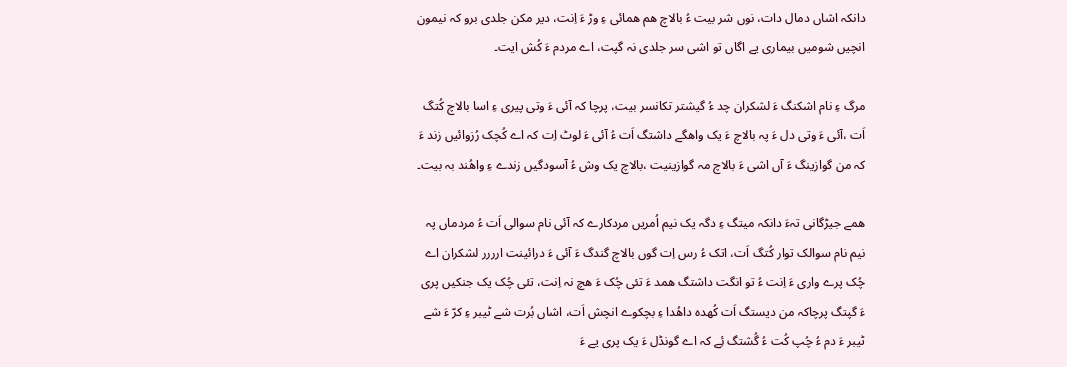دانکہ اشاں دمال دات، نوں شر بیت ءُ بالاچ ھم ھمائی ءِ وڑ ءَ اِنت، دیر مکن جلدی برو کہ نیمون انچیں شومیں بیماری یے اگاں تو اشی سر جلدی نہ گپت، اے مردم ءَ کُش ایت۔

مرگ ءِ نام اشکنگ ءَ لشکران چد ءُ گیشتر تکانسر بیت، پرچا کہ آئی ءَ وتی پیری ءِ اسا بالاچ کُتگ اَت ،آئی ءَ وتی دل ءَ پہ بالاچ ءَ یک واھگے داشتگ اَت ءُ آئی ءَ لوٹ اِت کہ اے کُچک رُزوائیں زند ءَ کہ من گوازینگ ءَ آں اشی ءَ بالاچ مہ گوازینیت ،بالاچ یک وش ءُ آسودگیں زندے ءِ واھُند بہ بیت۔

ھمے جیڑگانی تہءَ دانکہ میتگ ءِ دگہ یک نیم اُمریں مردکارے کہ آئی نام سوالی اَت ءُ مردماں پہ نیم نام سوالک توار کُتگ اَت، اتک ءُ رس اِت گوں بالاچ گندگ ءَ آئی ءَ درائینت ارررر لشکران اے چُک پرے واری ءَ اِنت ءُ تو انگت داشتگ ھمد ءَ تئی چُک ءَ ھچ نہ اِنت، تئی چُک یک جنکیں پری ءَ گپتگ پرچاکہ من دیستگ اَت کُھدہ داھُدا ءِ بچکوے انچش اَت، اشاں بُرت شے ٹیبر ءِ کرّ ءَ شے ٹیبر ءَ دم ءُ چُپ کُت ءُ گُشتگ ئِے کہ اے گونڈل ءَ یک پری یے ءَ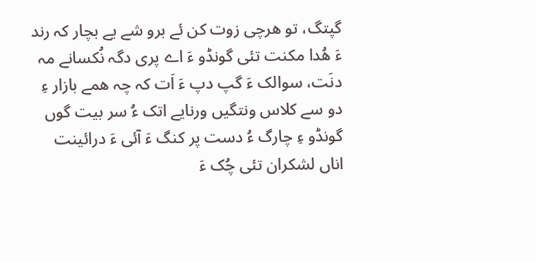گپتگ، تو ھرچی زوت کن ئے برو شے یے بچار کہ رند ءَ ھُدا مکنت تئی گونڈو ءَ اے پری دگہ نُکسانے مہ دنَت، سوالک ءَ گپ دپ ءَ اَت کہ چہ ھمے بازار ءِ دو سے کلاس ونتگیں ورنایے اتک ءُ سر بیت گوں گونڈو ءِ چارگ ءُ دست پر کنگ ءَ آئی ءَ درائینت اناں لشکران تئی چُک ءَ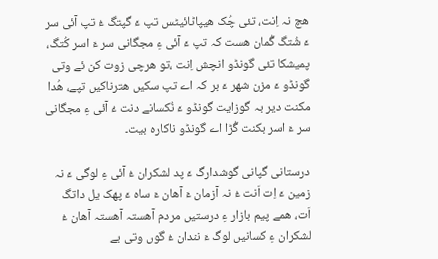ھچ نہ اِنت، تئی چُک ھیپاٹائیٹس تپ ءَ گپتگ ءُ تپ آئی سر ءَ شُتگ گُمان ھست کہ تپ ءَ آئی ءِ مجگانی سر ءَ اسر کُتگ، پمیشکا تئی گونڈو انچش اِنت ،تو ھرچی زوت کن ئے وتی گونڈو ءَ مزن شھر ءَ بر کہ اے تپ سکیں ھترناکیں تپے، ھُدا مکنت دیر بہ گوزایت گونڈو ءَ نُکسانے دنت ءُ آئی ءِ مجگانی سر ءَ اسر بکنت گُڑا اے گونڈو ناکارہ بیت۔

درستانی گپانی گوشدارگ ءَ پد لشکران ءُ آئی ءِ لوگی ءَ نہ زمین ءَ اِت اَنت ءُ نہ آزمان ءَ آھان ءَ ساہ ءَ پھک یل داتگ اَت، ھمے پیم بازار ءِ درستیں مردم آھستہ آھستہ آھان ءُ لشکران ءِ کسانیں لوگ ءَ نندان ءُ گوں وتی بے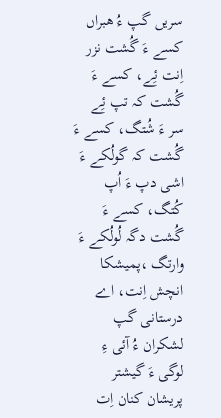سریں گپ ءُ ھبراں کسے ءَ گُشت نزر اِنت ئِے، کسے ءَ گُشت کہ تپ ئِے سر ءَ شُتگ، کسے ءَ گُشت کہ گولُکے ءَ اشی دپ ءَ اُپ کُتگ، کسے ءَ گُشت دگہ لُولُکے ءَ وارتگ ،پمیشکا انچش اِنت، اے درستانی گپ لشکران ءُ آئی ءِ لوگی ءَ گیشتر پریشان کنان اِت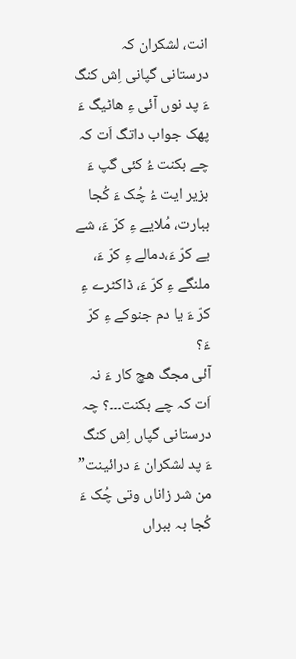انت، لشکران کہ درستانی گپانی اِش کنگ ءَ پد نوں آئی ءِ ھاٹیگ ءَ پھک جواب داتگ اَت کہ چے بکنت ءُ کئی گپ ءَ بزیر ایت ءُ چُک ءَ کُجا ببارت، مُلایے ءِ کرّ ءَ، شے یے کرّ ءَ،دمالے ءِ کرّ ءَ، ملنگے ءِ کرّ ءَ، ڈاکٹرے ءِ کرّ ءَ یا دم جنوکے ءِ کرّ ءَ؟
آئی مجگ ھچ کار ءَ نہ اَت کہ چے بکنت۔۔۔؟ چہ درستانی گپاں اِش کنگ ءَ پد لشکران ءَ درائینت” من شر زاناں وتی چُک ءَ کُجا بہ ببراں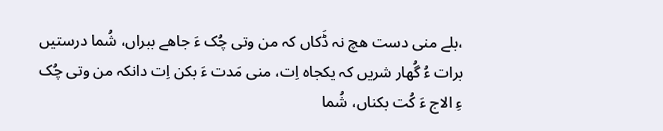،بلے منی دست ھچ نہ ڈَکاں کہ من وتی چُک ءَ جاھے ببراں، شُما درستیں برات ءُ گُھار شریں کہ یکجاہ اِت، منی مَدت ءَ بکن اِت دانکہ من وتی چُک ءِ الاج ءَ کُت بکناں، شُما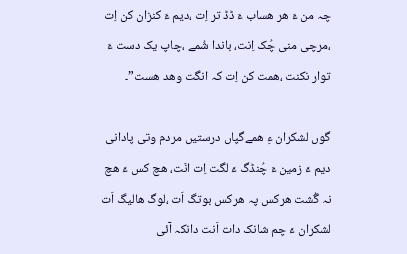چہ من ءَ ھر ھساب ءَ ڈڈ تر اِت ،دیم ءَ کنزان کن اِت ،مرچی منی چُک اِنت، باندا شُمے ،چاپ یک دست ءَ توار نکنت ،ھمت کن اِت کہ انگت وھد ھست”۔

گوں لشکران ءِ ھمےگپاں درستیں مردم وتی پادانی دیم ءَ زمین ءَ چُنڈگ ءَ لگت اِت انَت، ھچ کس ءَ ھچ نہ گُشت ھرکس پہ ھرکس بوتگ اَت ،لوگ ھالیگ اَت لشکران ءَ چم شانک دات اَنت دانکہ آئی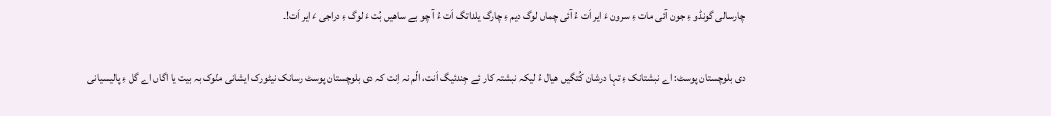چارسالی گونڈو ءِ جون آئی مات ءِ سرون ءَ ایر اَت ءُ آئی چماں لوگ دیم ءِ چارگ یلداتگ اَت ءُ آ چو بے ساھیں بُت ءَ لوگ ءِ دراجی ءَ ایر اَت!۔


دی بلوچستان پوسٹ: اے نبشتانک ءِ تہا درشان کُتگیں ھیال ءُ لیکہ نبشتہ کار ئے جِندئیگ اَنت، الّم نہ اِنت کہ دی بلوچستان پوسٹ رسانک نیٹورک ایشانی منّوک بہ بیت یا اگاں اے گل ءِ پالیسیانی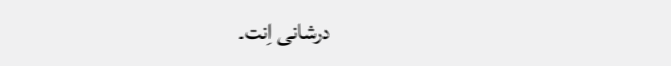درشانی اِنت۔